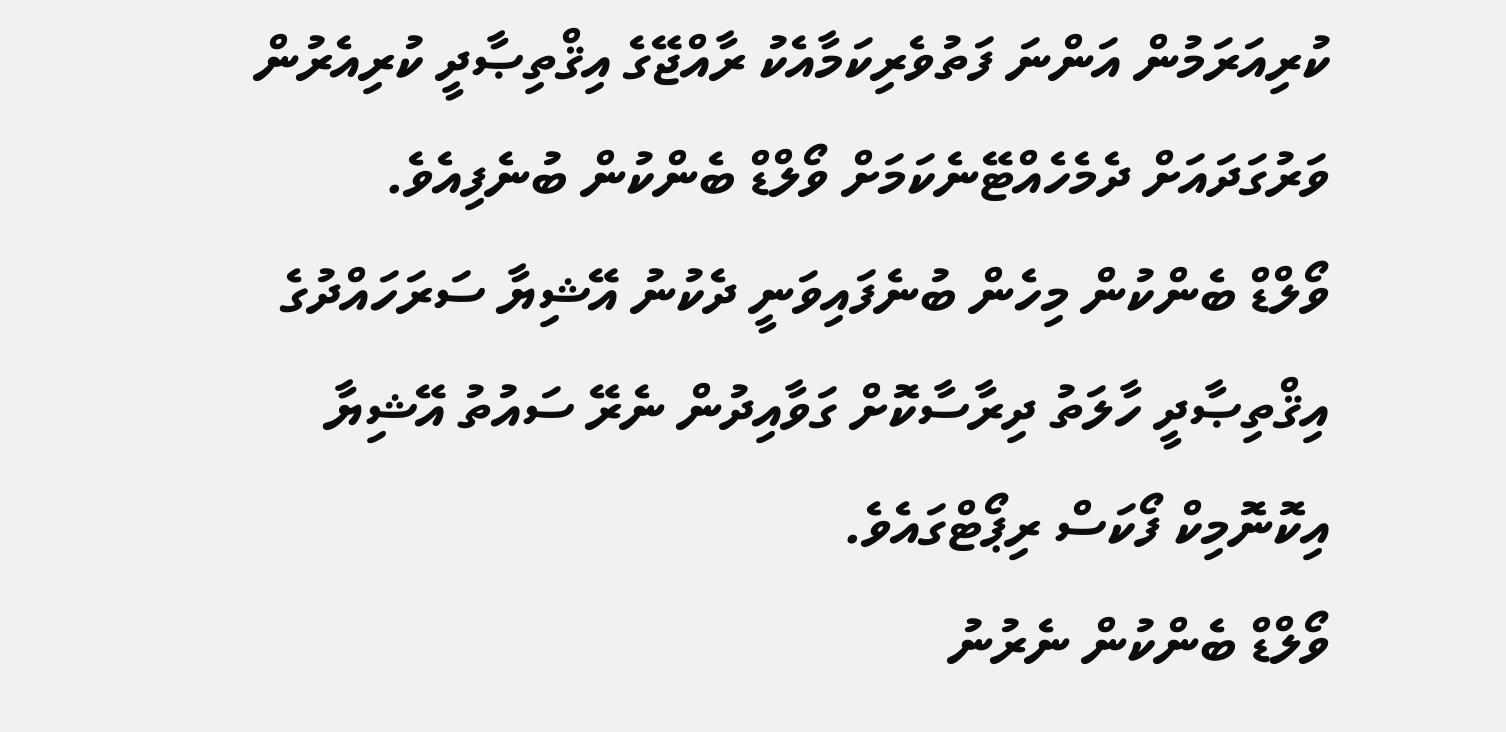ކުރިއަރަމުން އަންނަ ފަތުވެރިކަމާއެކު ރާއްޖޭގެ އިޤްތިޞާދީ ކުރިއެރުން ވަރުގަދައަށް ދެމެހެއްޓޭނެކަމަށް ވޯލްޑް ބެންކުން ބުނެފިއެވެ.
ވޯލްޑް ބެންކުން މިހެން ބުނެފައިވަނީ ދެކުނު އޭޝިޔާ ސަރަހައްދުގެ އިޤްތިޞާދީ ހާލަތު ދިރާސާކޮށް ގަވާއިދުން ނެރޭ ސައުތު އޭޝިޔާ އިކޮނޮމިކް ފޯކަސް ރިޕޯޓްގައެވެ.
ވޯލްޑް ބެންކުން ނެރުނު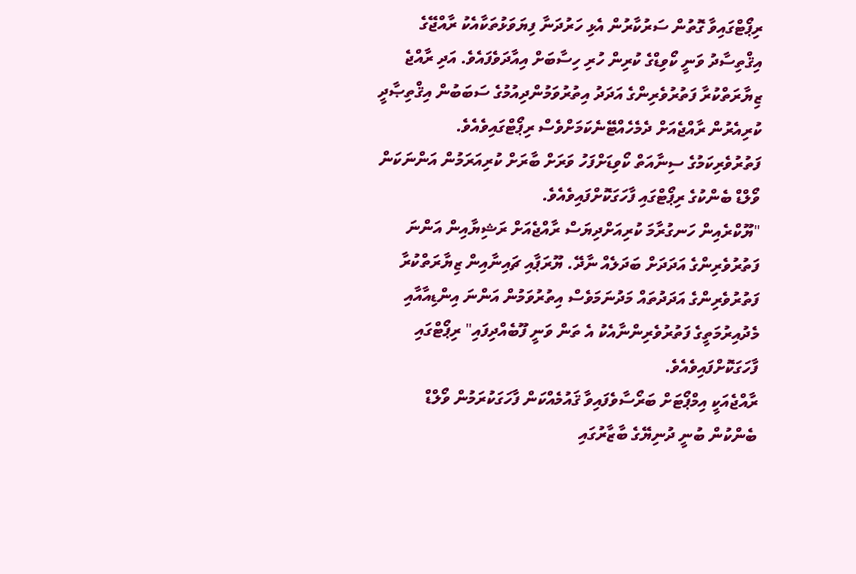ރިޕޯޓްގައިވާ ގޮތުން ސަރުކާރުން އެޅި ހަރުދަނާ ފިޔަވަޅުތަކާއެކު ރާއްޖޭގެ އިޤްތިސާދު ވަނީ ކޯވިޑްގެ ކުރިން ހުރި ހިސާބަށް އިއާދަވެފައެވެ. އަދި ރާއްޖެ ޒިޔާރަތްކުރާ ފަތުރުވެރިންގެ އަދަދު އިތުރުވަމުންދިއުމުގެ ސަބަބުން އިޤްތިޞާދީ ކުރިއެރުން ރާއްޖެއަށް ދެމެހެއްޓޭނެކަމަށްވެސް ރިޕޯޓްގައިވެއެވެ.
ފަތުރުވެރިކަމުގެ ސިނާއަތް ކޯވިޑަށްފަހު ވަރަށް ބާރަށް ކުރިއަރަމުން އަންނަކަން ވޯލްޑް ބެންކުގެ ރިޕޯޓްގައި ފާހަގަކޮށްފައިވެއެވެ.
"ޔޫކްރެއިން ހަނގުރާމަ ކުރިއަށްދިޔަސް ރާއްޖެއަށް ރަޝިޔާއިން އަންނަ ފަތުރުވެރިންގެ އަދަދަށް ބަދަލެއް ނާދޭ. ޔޫރަޕާއި ޗައިނާއިން ޒިޔާރަތްކުރާ ފަތުރުވެރިންގެ އަދަދުތައް މަދުނަމަވެސް އިތުރުވަމުން އަންނަ އިންޑިއާއާއި މެދުއިރުމަތީގެ ފަތުރުވެރިންނާއެކު އެ ތަން ވަނީ ފޫބެއްދިފައި" ރިޕޯޓްގައި ފާހަގަކޮށްފައިވެއެވެ.
ރާއްޖެއަކީ އިމްޕޯޓަށް ބަރޯސާވެފައިވާ ޤައުމެއްކަން ފާހަގަކުރަމުން ވޯލްޑް ބެންކުން ބުނީ ދުނިޔޭގެ ބާޒާރުގައި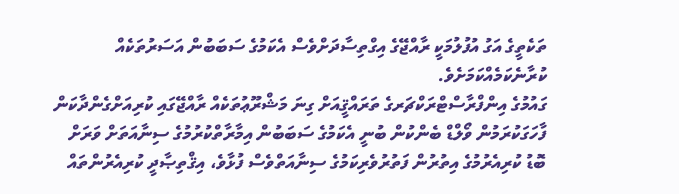ތަކެތީގެ އަގު އުފުލުމަކީ ރާއްޖޭގެ އިގްތިސާދަށްވެސް އެކަމުގެ ސަބަބުން އަސަރުތަކެއް ކުރާނެކަމެއްކަމަށެވެ.
ގައުމުގެ އިންފްރާސްޓްރަކްޗަރގެ ތަރައްޤީއަށް ގިނަ މަޝްރޫޢުތަކެއް ރާއްޖޭގައި ކުރިއަށްގެންދާކަން ފާހަގަކުރަމުން ވޯލްޑް ބެންކުން ބުނީ އެކަމުގެ ސަބަބުން އިމާރާތްކުރުމުގެ ސިނާއަތަށް ވަރަށް ބޮޑު ކުރިއެރުމުގެ އިތުރުން ފަތުރުވެރިކަމުގެ ސިނާއަތްވެސް ފުޅާވެ، އިޤްތިޞާދީ ކުރިއެރުންތައް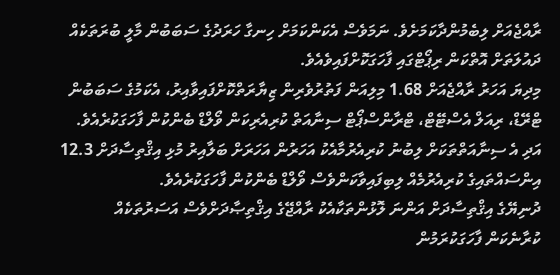ރާއްޖެއަށް ލިބެމުންދާކަމަށެވެ. ނަމަވެސް އެކަންކަމަށް ހިނގާ ހަރަދުގެ ސަބަބުން މާލީ ބުރަތަކެއް ދައުލަތަށް އޮތްކަން ރިޕޯޓްގައި ފާހަގަކޮށްފައިވެއެވެ.
މިދިޔަ އަހަރު ރާއްޖެއަށް 1.68 މިލިއަން ފަތުރުވެރިން ޒިޔާރަތްކޮށްފައިވާއިރު، އެކަމުގެ ސަބަބުން ޓްރޭޑް، ރިއަލް އެސްޓޭޓް، ޓްރާންސްޕޯޓް ސިނާއަތް ކުރިއެރިކަން ވޯލްޑް ބެންކުން ފާހަގަކުރެއެވެ. އަދި އެ ސިނާއަތްތަކަށް ލިބުނު ކުރިއެރުމާއެކު އަހަރުން އަހަރަށް ބަލާއިރު މުޅި އިޤްތިސާދަށް 12.3 އިންސައްތައިގެ ކުރިއެރުމެއް ލިބިފައިވާކަންވެސް ވޯލްޑް ބެންކުން ފާހަގަކުރެއެވެ.
ދުނިޔޭގެ އިޤްތިސާދަށް އަންނަ ލޮޅުންތަކާއެކު ރާއްޖޭގެ އިޤްތިޞާދަށްވެސް އަސަރުތަކެއް ކުރާނެކަން ފާހަގަކުރަމުން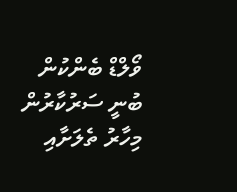ވޯލްޑް ބެންކުން ބުނީ ސަރުކާރުން މިހާރު ތެލަށާއި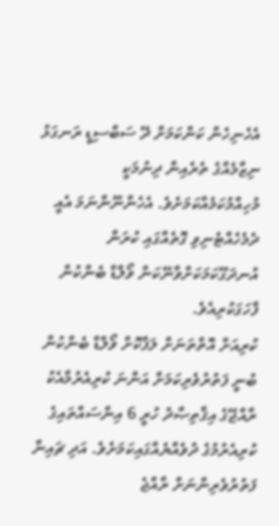އެހެނިހެން ކަންކަމަށް ދޭ ސަބްސިޑީ ރަނގަޅު ނިޒާމެއްގެ ތެރެއިން ދިނުމަކީ މުހިއްމުކަމެއްކަމަށެވެ. އެހެންނޫންނަމަ އެއީ ދެމެހެއްޓެނިވި ގޮތެއްގައި ކުރަން އުނދަގޫކަމަކަށްވާނޭކަން ވޯލްޑް ބެންކުން ފާހަގަކުރިއެވެ.
ކުރިއަށް އޮތްތަނަށް ލަފާކޮށް ވޯލްޑް ބެންކުން ބުނީ ފަތުރުވެރިކަމަށް އަންނަ ކުރިއެރުމާއެކު ރާއްޖޭގެ އިޤްތިޞާދު ހުރީ 6 އިންސައްތައިގެ ކުރިއެރުމުގެ ދުވެއްޔެއްގައިކަމަށެވެ. އަދި ޗައިނާ ފަތުރުވެރިންނަށް ރާއްޖެ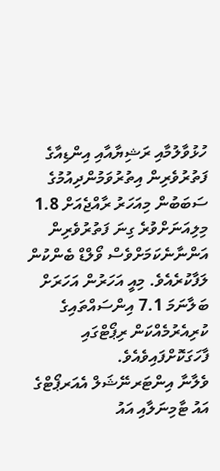ހުޅުވާލުމާއި ރަޝިޔާއާއި އިންޑިއާގެ ފަތުރުވެރިން އިތުރުވަމުންދިއުމުގެ ސަބަބުން މިއަހަރު ރާއްޖެއަށް 1.8 މިލިއަނަށްވުރެ ގިނަ ފަތުރުވެރިން އަންނާނެކަމަށްވެސް ވޯލްޑް ބެންކުން ލަފާކުރެއެވެ. މިއީ އަހަރުން އަހަރަށް ބަލާނަމަ 7.1 އިންސައްތައިގެ ކުރިއެރުމެއްކަން ރިޕޯޓްގައި ފާހަގަކޮށްފައިވެއެވެ.
ވެލާނާ އިންޓަރނޭޝަލް އެއަރޕޯޓްގެ އައު ޓާމިނަލާއި އައު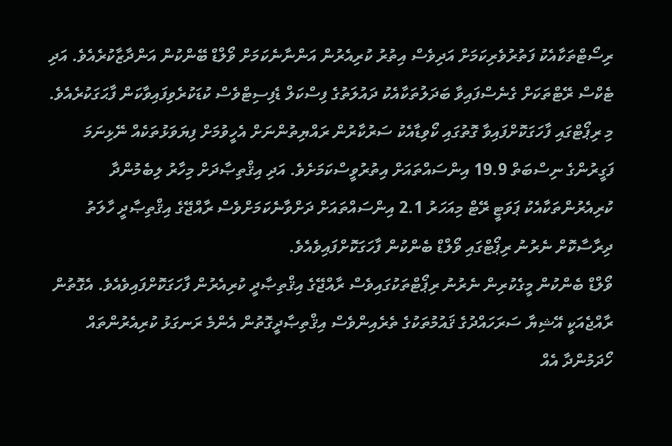ރިސޯޓްތަކާއެކު ފަތުރުވެރިކަމަށް އަދިވެސް އިތުރު ކުރިއެރުން އަންނާނެކަމަށް ވޯލްޑް ބޭންކުން އަންދާޒާކުރެއެވެ. އަދި ޓެކްސް ރޭޓްތަކަށް ގެނެސްފައިވާ ބަދަލުތަކާއެކު ދައުލަތުގެ ފިސްކަލް ޑެފިސިޓްވެސް ކުޑަކުރެވިފައިވާކަން ފާޙަގަކުރެއެވެ.
މި ރިޕޯޓްގައި ފާހަގަކޮށްފައިވާ ގޮތުގައި ކޯވިޑާއެކު ސަރުކާރުން ރައްޔިތުންނަށް އެހީވުމަށް ފިޔަވަޅުތަކެއް ނޭޅިނަމަ ފަގީރުންގެ ނިސްބަތް 19.9 އިންސައްތައަށް އިތުރުވީސްކަމަށެވެ. އަދި އިޤްތިޞާދަށް މިހާރު ލިބެމުންދާ ކުރިއެރުންތަކާއެކު ޕަވަޓީ ރޭޓް މިއަހަރު 2.1 އިންސައްތައަށް ދަށްވާނެކަމަށްވެސް ރާއްޖޭގެ އިޤްތިޞާދީ ހާލަތު ދިރާސާކޮށް ނެރުނު ރިޕޯޓްގައި ވޯލްޑް ބެންކުން ފާހަގަކޮށްފައިވެއެވެ.
ވޯލްޑް ބެންކުން މީގެކުރިން ނެރުނު ރިޕޯޓްތަކުގައިވެސް ރާއްޖޭގެ އިޤްތިޞާދީ ކުރިއެރުން ފާހަގަކޮށްފައިވެއެވެ. އެގޮތުން ރާއްޖެއަކީ އޭޝިޔާ ސަރަހައްދުގެ ޤައުމުތަކުގެ ތެރެއިންވެސް އިޤްތިޞާދީގޮތުން އެންމެ ރަނގަޅު ކުރިއެރުންތައް ހޯދަމުންދާ އެއް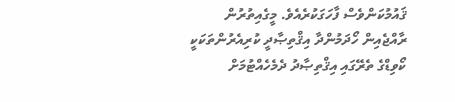ޤައުމުކަންވެސް ފާހަގަކުރެއެވެ. މީގެއިތުރުން ރާއްޖެއިން ހޯދަމުންދާ އިޤްތިޞާދީ ކުރިއެރުންތަކަކީ ކޯވިޑްގެ ތެރޭގައި އިޤްތިޞާދު ދެމެހެއްޓުމަށް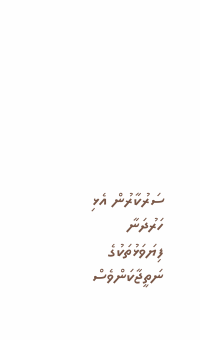ސަރުކާރުން އެޅި ހަރުދަނާ ފިޔަވަޅުތަކުގެ ނަތީޖާކަންވެސް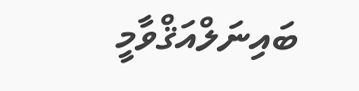ބައިނަލްއަޤްވާމީ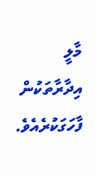މާލީ އިދާރާތަކުން ފާހަގަކުރެއެވެ.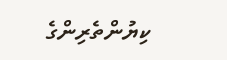ކިޔުންތެރިންގެ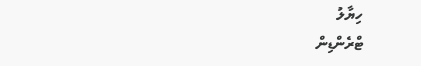ހިޔާލު
ޓްރެންޑިން